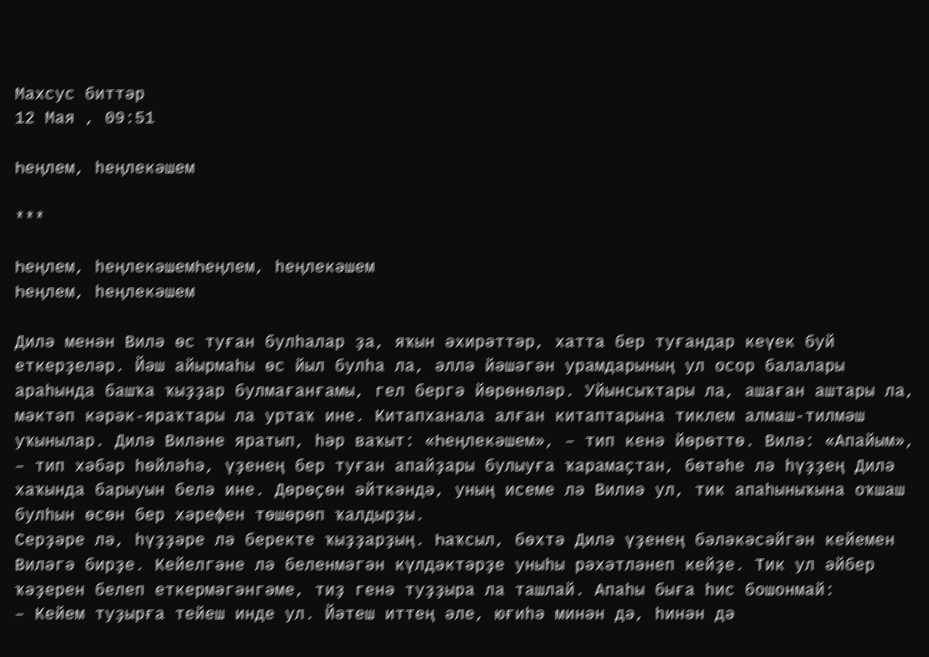Махсус биттәр
12 Мая , 09:51

Һеңлем, һеңлекәшем

***

Һеңлем, һеңлекәшемҺеңлем, һеңлекәшем
Һеңлем, һеңлекәшем

Дилә менән Вилә өс туған булһалар ҙа, яҡын әхирәттәр, хатта бер туғандар кеүек буй еткерҙеләр. Йәш айырмаһы өс йыл булһа ла, әллә йәшәгән урамдарының ул осор балалары араһында башҡа ҡыҙҙар булмағанғамы, гел бергә йөрөнөләр. Уйынсыҡтары ла, ашаған аштары ла, мәктәп кәрәк-яраҡтары ла уртаҡ ине. Китапханала алған китаптарына тиклем алмаш-тилмәш уҡынылар. Дилә Виләне яратып, һәр ваҡыт: «Һеңлекәшем», – тип кенә йөрөттө. Вилә: «Апайым», – тип хәбәр һөйләһә, үҙенең бер туған апайҙары булыуға ҡарамаҫтан, бөтәһе лә һүҙҙең Дилә хаҡында барыуын белә ине. Дөрөҫөн әйткәндә, уның исеме лә Вилиә ул, тик апаһыныҡына оҡшаш булһын өсөн бер хәрефен төшөрөп ҡалдырҙы.
Серҙәре лә, һүҙҙәре лә беректе ҡыҙҙарҙың. Һаҡсыл, бөхтә Дилә үҙенең бәләкәсәйгән кейемен Виләгә бирҙе. Кейелгәне лә беленмәгән күлдәктәрҙе уныһы рәхәтләнеп кейҙе. Тик ул әйбер ҡәҙерен белеп еткермәгәнгәме, тиҙ генә туҙҙыра ла ташлай. Апаһы быға һис бошонмай:
– Кейем туҙырға тейеш инде ул. Йәтеш иттең әле, юғиһә минән дә, һинән дә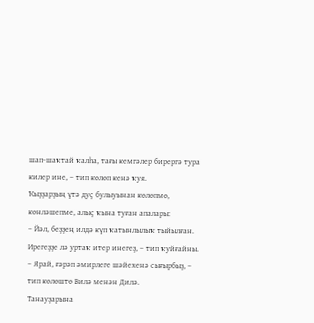шап-шаҡтай ҡалһа, тағы кемгәлер бирергә тура килер ине, – тип көлөп кенә ҡуя.
Ҡыҙҙарҙың үтә дуҫ булыуынан көлөпмө, көнләшепме, алыҫ ҡына туған апалары:
– Йәл, беҙҙең илдә күп ҡатынлылыҡ тыйылған. Ирегеҙҙе лә уртаҡ итер инегеҙ, – тип ҡуйғайны.
– Ярай, ғәрәп әмирлеге шәйехенә сығырбыҙ, – тип көлөштө Вилә менән Дилә.
Танауҙарына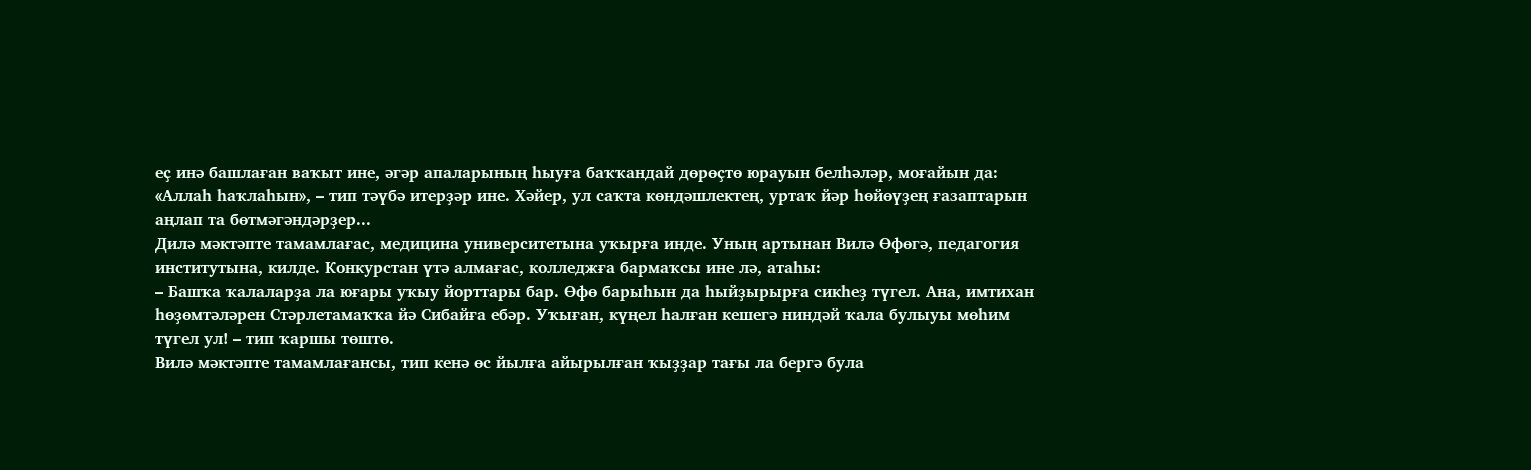еҫ инә башлаған ваҡыт ине, әгәр апаларының һыуға баҡҡандай дөрөҫтө юрауын белһәләр, моғайын да: «Аллаһ һаҡлаһын», – тип тәүбә итерҙәр ине. Хәйер, ул саҡта көндәшлектең, уртаҡ йәр һөйөүҙең ғазаптарын аңлап та бөтмәгәндәрҙер...
Дилә мәктәпте тамамлағас, медицина университетына уҡырға инде. Уның артынан Вилә Өфөгә, педагогия институтына, килде. Конкурстан үтә алмағас, колледжға бармаҡсы ине лә, атаһы:
– Башҡа ҡалаларҙа ла юғары уҡыу йорттары бар. Өфө барыһын да һыйҙырырға сикһеҙ түгел. Ана, имтихан һөҙөмтәләрен Стәрлетамаҡҡа йә Сибайға ебәр. Уҡыған, күңел һалған кешегә ниндәй ҡала булыуы мөһим түгел ул! – тип ҡаршы төштө.
Вилә мәктәпте тамамлағансы, тип кенә өс йылға айырылған ҡыҙҙар тағы ла бергә була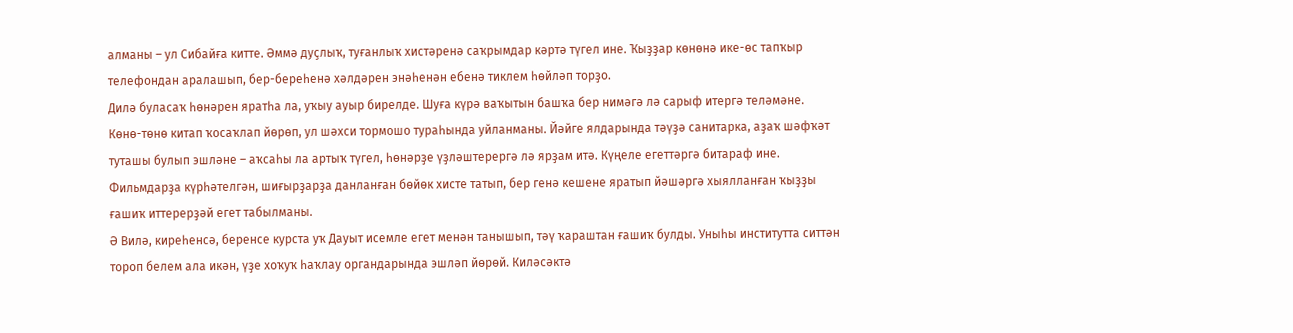алманы – ул Сибайға китте. Әммә дуҫлыҡ, туғанлыҡ хистәренә саҡрымдар кәртә түгел ине. Ҡыҙҙар көнөнә ике-өс тапҡыр телефондан аралашып, бер-береһенә хәлдәрен энәһенән ебенә тиклем һөйләп торҙо.
Дилә буласаҡ һөнәрен яратһа ла, уҡыу ауыр бирелде. Шуға күрә ваҡытын башҡа бер нимәгә лә сарыф итергә теләмәне. Көнө-төнө китап ҡосаҡлап йөрөп, ул шәхси тормошо тураһында уйланманы. Йәйге ялдарында тәүҙә санитарка, аҙаҡ шәфҡәт туташы булып эшләне – аҡсаһы ла артыҡ түгел, һөнәрҙе үҙләштерергә лә ярҙам итә. Күңеле егеттәргә битараф ине. Фильмдарҙа күрһәтелгән, шиғырҙарҙа данланған бөйөк хисте татып, бер генә кешене яратып йәшәргә хыялланған ҡыҙҙы ғашиҡ иттерерҙәй егет табылманы.
Ә Вилә, киреһенсә, беренсе курста уҡ Дауыт исемле егет менән танышып, тәү ҡараштан ғашиҡ булды. Уныһы институтта ситтән тороп белем ала икән, үҙе хоҡуҡ һаҡлау органдарында эшләп йөрөй. Киләсәктә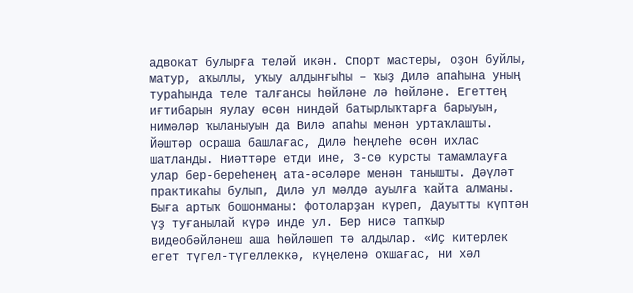адвокат булырға теләй икән. Спорт мастеры, оҙон буйлы, матур, аҡыллы, уҡыу алдынғыһы – ҡыҙ Дилә апаһына уның тураһында теле талғансы һөйләне лә һөйләне. Егеттең иғтибарын яулау өсөн ниндәй батырлыҡтарға барыуын, нимәләр ҡыланыуын да Вилә апаһы менән уртаҡлашты.
Йәштәр осраша башлағас, Дилә һеңлеһе өсөн ихлас шатланды. Ниәттәре етди ине, 3-сө курсты тамамлауға улар бер-береһенең ата-әсәләре менән танышты. Дәүләт практикаһы булып, Дилә ул мәлдә ауылға ҡайта алманы. Быға артыҡ бошонманы: фотоларҙан күреп, Дауытты күптән үҙ туғанылай күрә инде ул. Бер нисә тапҡыр видеобәйләнеш аша һөйләшеп тә алдылар. «Иҫ китерлек егет түгел-түгеллеккә, күңеленә оҡшағас, ни хәл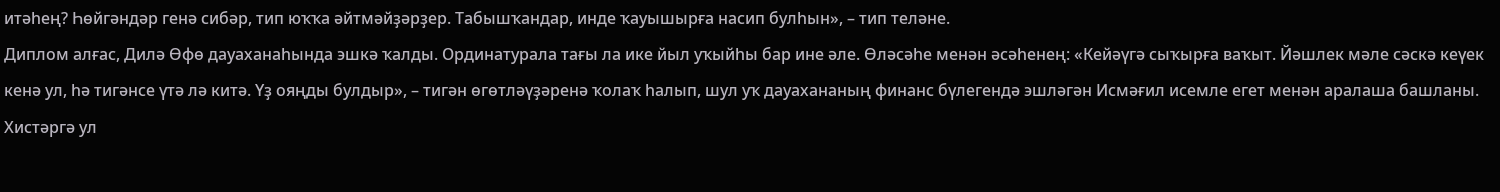итәһең? Һөйгәндәр генә сибәр, тип юҡҡа әйтмәйҙәрҙер. Табышҡандар, инде ҡауышырға насип булһын», – тип теләне.
Диплом алғас, Дилә Өфө дауаханаһында эшкә ҡалды. Ординатурала тағы ла ике йыл уҡыйһы бар ине әле. Өләсәһе менән әсәһенең: «Кейәүгә сыҡырға ваҡыт. Йәшлек мәле сәскә кеүек кенә ул, һә тигәнсе үтә лә китә. Үҙ ояңды булдыр», – тигән өгөтләүҙәренә ҡолаҡ һалып, шул уҡ дауахананың финанс бүлегендә эшләгән Исмәғил исемле егет менән аралаша башланы. Хистәргә ул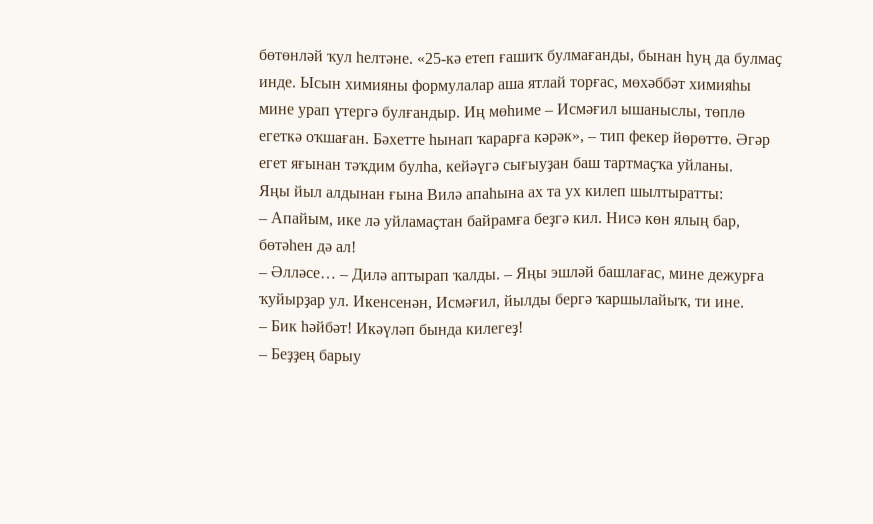бөтөнләй ҡул һелтәне. «25-кә етеп ғашиҡ булмағанды, бынан һуң да булмаҫ инде. Ысын химияны формулалар аша ятлай торғас, мөхәббәт химияһы мине урап үтергә булғандыр. Иң мөһиме – Исмәғил ышаныслы, төплө егеткә оҡшаған. Бәхетте һынап ҡарарға кәрәк», – тип фекер йөрөттө. Әгәр егет яғынан тәҡдим булһа, кейәүгә сығыуҙан баш тартмаҫҡа уйланы.
Яңы йыл алдынан ғына Вилә апаһына ах та ух килеп шылтыратты:
– Апайым, ике лә уйламаҫтан байрамға беҙгә кил. Нисә көн ялың бар, бөтәһен дә ал!
– Әлләсе… – Дилә аптырап ҡалды. – Яңы эшләй башлағас, мине дежурға ҡуйырҙар ул. Икенсенән, Исмәғил, йылды бергә ҡаршылайыҡ, ти ине.
– Бик һәйбәт! Икәүләп бында килегеҙ!
– Беҙҙең барыу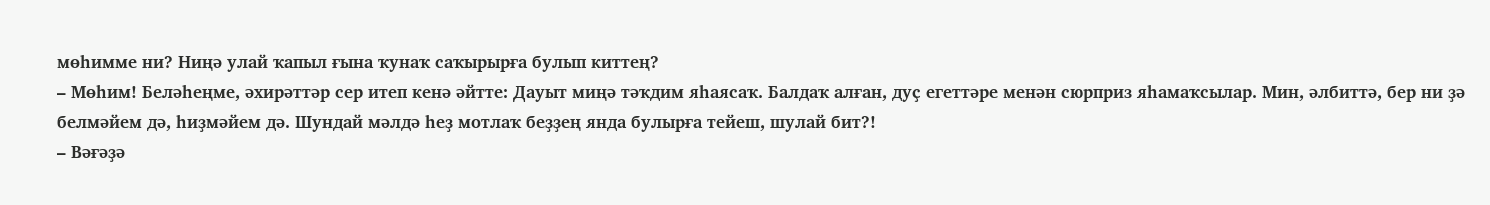мөһимме ни? Ниңә улай ҡапыл ғына ҡунаҡ саҡырырға булып киттең?
– Мөһим! Беләһеңме, әхирәттәр сер итеп кенә әйтте: Дауыт миңә тәҡдим яһаясаҡ. Балдаҡ алған, дуҫ егеттәре менән сюрприз яһамаҡсылар. Мин, әлбиттә, бер ни ҙә белмәйем дә, һиҙмәйем дә. Шундай мәлдә һеҙ мотлаҡ беҙҙең янда булырға тейеш, шулай бит?!
– Вәғәҙә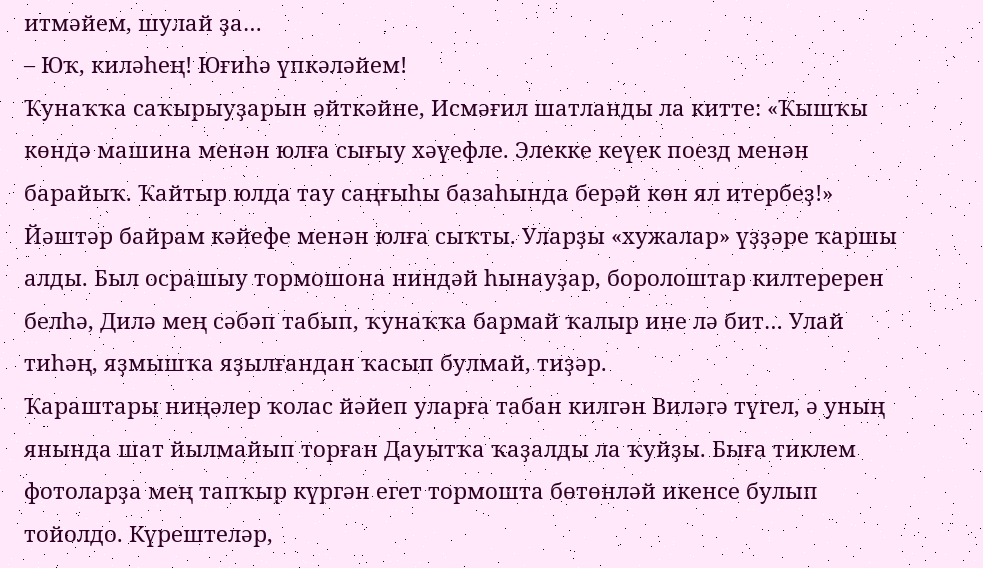итмәйем, шулай ҙа…
– Юҡ, киләһең! Юғиһә үпкәләйем!
Ҡунаҡҡа саҡырыуҙарын әйткәйне, Исмәғил шатланды ла китте: «Ҡышҡы көндә машина менән юлға сығыу хәүефле. Элекке кеүек поезд менән барайыҡ. Ҡайтыр юлда тау саңғыһы базаһында берәй көн ял итербеҙ!»
Йәштәр байрам кәйефе менән юлға сыҡты. Уларҙы «хужалар» үҙҙәре ҡаршы алды. Был осрашыу тормошона ниндәй һынауҙар, боролоштар килтеререн белһә, Дилә мең сәбәп табып, ҡунаҡҡа бармай ҡалыр ине лә бит… Улай тиһәң, яҙмышҡа яҙылғандан ҡасып булмай, тиҙәр.
Ҡараштары ниңәлер ҡолас йәйеп уларға табан килгән Виләгә түгел, ә уның янында шат йылмайып торған Дауытҡа ҡаҙалды ла ҡуйҙы. Быға тиклем фотоларҙа мең тапҡыр күргән егет тормошта бөтөнләй икенсе булып тойолдо. Күрештеләр,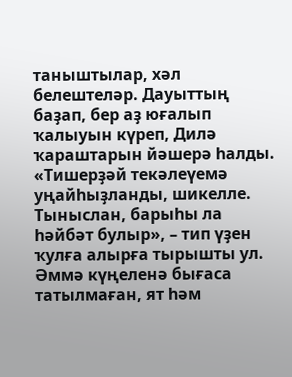таныштылар, хәл белештеләр. Дауыттың баҙап, бер аҙ юғалып ҡалыуын күреп, Дилә ҡараштарын йәшерә һалды. «Тишерҙәй текәлеүемә уңайһыҙланды, шикелле. Тыныслан, барыһы ла һәйбәт булыр», – тип үҙен ҡулға алырға тырышты ул. Әммә күңеленә бығаса татылмаған, ят һәм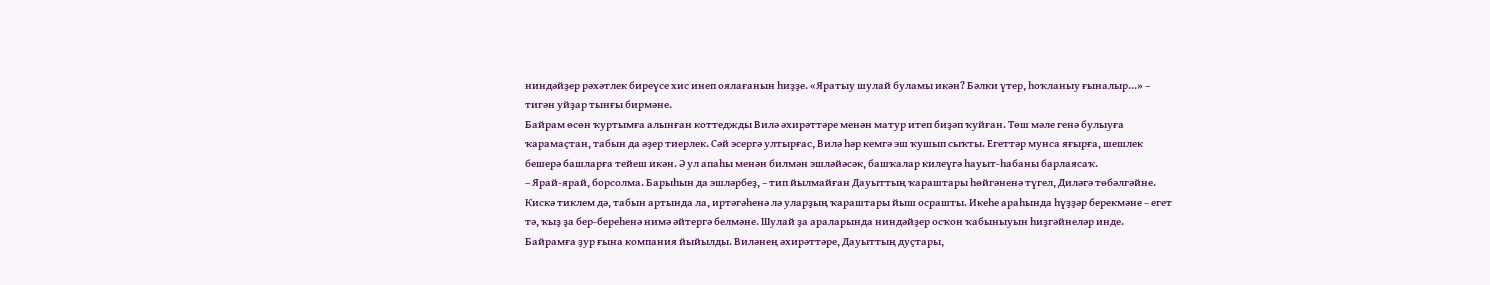ниндәйҙер рәхәтлек биреүсе хис инеп оялағанын һиҙҙе. «Яратыу шулай буламы икән? Бәлки үтер, һоҡланыу ғыналыр…» – тигән уйҙар тынғы бирмәне.
Байрам өсөн ҡуртымға алынған коттеджды Вилә әхирәттәре менән матур итеп биҙәп ҡуйған. Төш мәле генә булыуға ҡарамаҫтан, табын да әҙер тиерлек. Сәй эсергә ултырғас, Вилә һәр кемгә эш ҡушып сыҡты. Егеттәр мунса яғырға, шешлек бешерә башларға тейеш икән. Ә ул апаһы менән билмән эшләйәсәк, башҡалар килеүгә һауыт-һабаны барлаясаҡ.
– Ярай-ярай, борсолма. Барыһын да эшләрбеҙ, – тип йылмайған Дауыттың ҡараштары һөйгәненә түгел, Диләгә төбәлгәйне.
Кискә тиклем дә, табын артында ла, иртәгәһенә лә уларҙың ҡараштары йыш осрашты. Икеһе араһында һүҙҙәр берекмәне – егет тә, ҡыҙ ҙа бер-береһенә нимә әйтергә белмәне. Шулай ҙа араларында ниндәйҙер осҡон ҡабыныуын һиҙгәйнеләр инде.
Байрамға ҙур ғына компания йыйылды. Виләнең әхирәттәре, Дауыттың дуҫтары,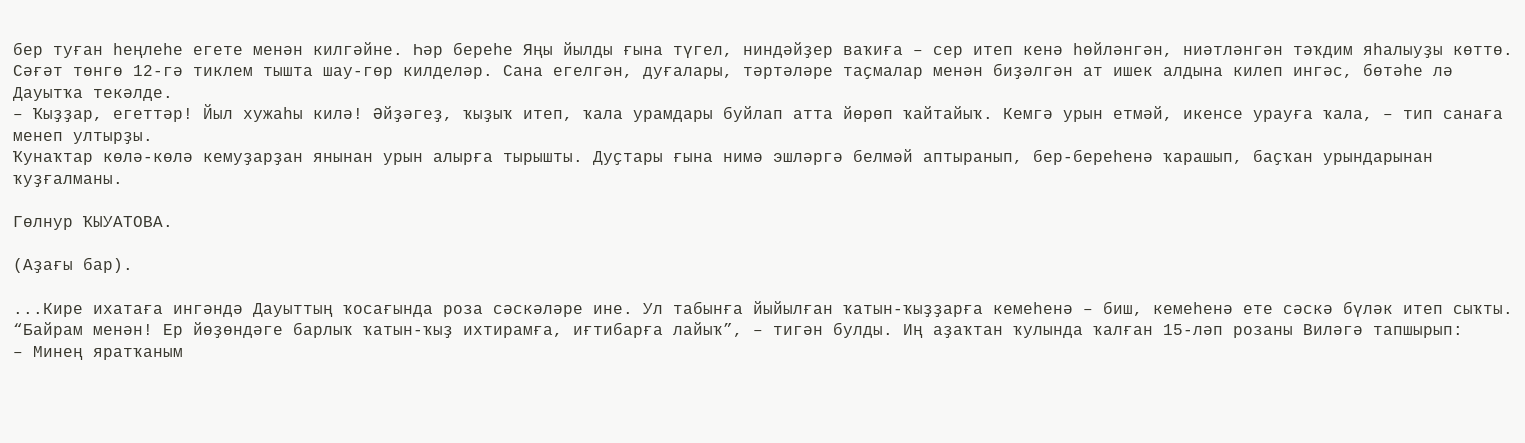бер туған һеңлеһе егете менән килгәйне. Һәр береһе Яңы йылды ғына түгел, ниндәйҙер ваҡиға – сер итеп кенә һөйләнгән, ниәтләнгән тәҡдим яһалыуҙы көттө. Сәғәт төнгө 12-гә тиклем тышта шау-гөр килделәр. Сана егелгән, дуғалары, тәртәләре таҫмалар менән биҙәлгән ат ишек алдына килеп ингәс, бөтәһе лә Дауытҡа текәлде.
– Ҡыҙҙар, егеттәр! Йыл хужаһы килә! Әйҙәгеҙ, ҡыҙыҡ итеп, ҡала урамдары буйлап атта йөрөп ҡайтайыҡ. Кемгә урын етмәй, икенсе урауға ҡала, – тип санаға менеп ултырҙы.
Ҡунаҡтар көлә-көлә кемуҙарҙан янынан урын алырға тырышты. Дуҫтары ғына нимә эшләргә белмәй аптыранып, бер-береһенә ҡарашып, баҫҡан урындарынан ҡуҙғалманы.

Гөлнур ҠЫУАТОВА.

(Аҙағы бар).

...Кире ихатаға ингәндә Дауыттың ҡосағында роза сәскәләре ине. Ул табынға йыйылған ҡатын-ҡыҙҙарға кемеһенә – биш, кемеһенә ете сәскә бүләк итеп сыҡты. “Байрам менән! Ер йөҙөндәге барлыҡ ҡатын-ҡыҙ ихтирамға, иғтибарға лайыҡ”, – тигән булды. Иң аҙаҡтан ҡулында ҡалған 15-ләп розаны Виләгә тапшырып:
– Минең яратҡаным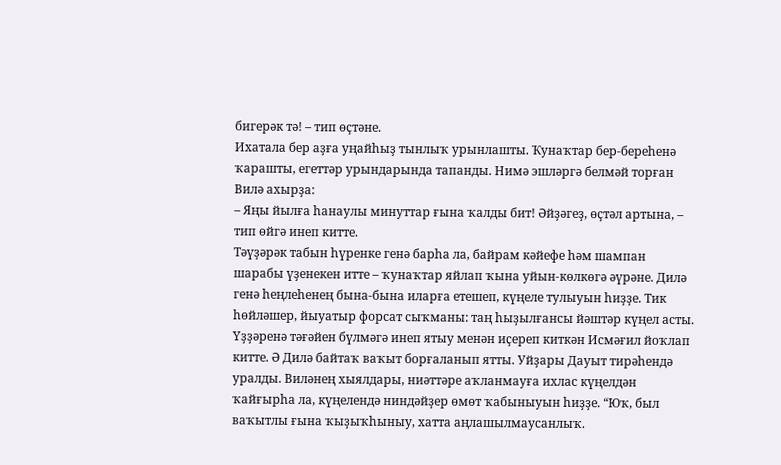бигерәк тә! – тип өҫтәне.
Ихатала бер аҙға уңайһыҙ тынлыҡ урынлашты. Ҡунаҡтар бер-береһенә ҡарашты, егеттәр урындарында тапанды. Нимә эшләргә белмәй торған Вилә ахырҙа:
– Яңы йылға һанаулы минуттар ғына ҡалды бит! Әйҙәгеҙ, өҫтәл артына, – тип өйгә инеп китте.
Тәүҙәрәк табын һүренке генә барһа ла, байрам кәйефе һәм шампан шарабы үҙенекен итте – ҡунаҡтар яйлап ҡына уйын-көлкөгә әүрәне. Дилә генә һеңлеһенең бына-бына иларға етешеп, күңеле тулыуын һиҙҙе. Тик һөйләшер, йыуатыр форсат сыҡманы: таң һыҙылғансы йәштәр күңел асты.
Үҙҙәренә тәғәйен бүлмәгә инеп ятыу менән иҫереп киткән Исмәғил йоҡлап китте. Ә Дилә байтаҡ ваҡыт борғаланып ятты. Уйҙары Дауыт тирәһендә уралды. Виләнең хыялдары, ниәттәре аҡланмауға ихлас күңелдән ҡайғырһа ла, күңелендә ниндәйҙер өмөт ҡабыныуын һиҙҙе. “Юҡ, был ваҡытлы ғына ҡыҙыҡһыныу, хатта аңлашылмаусанлыҡ.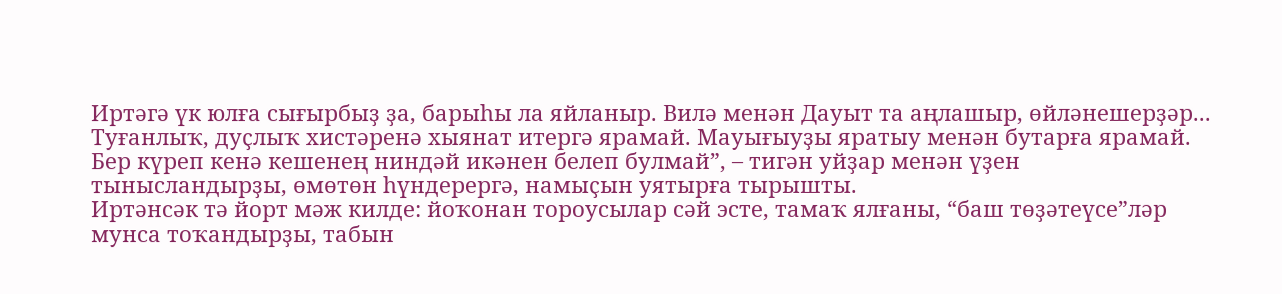Иртәгә үк юлға сығырбыҙ ҙа, барыһы ла яйланыр. Вилә менән Дауыт та аңлашыр, өйләнешерҙәр... Туғанлыҡ, дуҫлыҡ хистәренә хыянат итергә ярамай. Мауығыуҙы яратыу менән бутарға ярамай. Бер күреп кенә кешенең ниндәй икәнен белеп булмай”, – тигән уйҙар менән үҙен тынысландырҙы, өмөтөн һүндерергә, намыҫын уятырға тырышты.
Иртәнсәк тә йорт мәж килде: йоҡонан тороусылар сәй эсте, тамаҡ ялғаны, “баш төҙәтеүсе”ләр мунса тоҡандырҙы, табын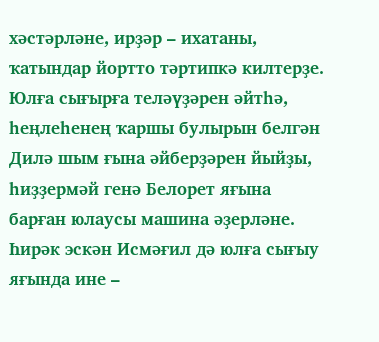хәстәрләне, ирҙәр – ихатаны, ҡатындар йортто тәртипкә килтерҙе. Юлға сығырға теләүҙәрен әйтһә, һеңлеһенең ҡаршы булырын белгән Дилә шым ғына әйберҙәрен йыйҙы, һиҙҙермәй генә Белорет яғына барған юлаусы машина әҙерләне. Һирәк эскән Исмәғил дә юлға сығыу яғында ине –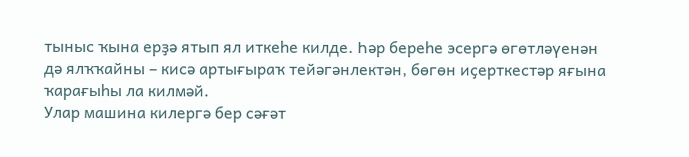тыныс ҡына ерҙә ятып ял иткеһе килде. Һәр береһе эсергә өгөтләүенән дә ялҡҡайны – кисә артығыраҡ тейәгәнлектән, бөгөн иҫерткестәр яғына ҡарағыһы ла килмәй.
Улар машина килергә бер сәғәт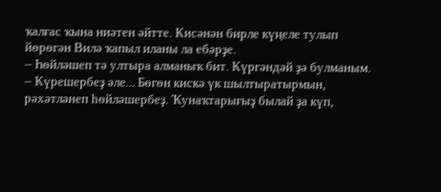ҡалғас ҡына ниәтен әйтте. Кисәнән бирле күңеле тулып йөрөгән Вилә ҡапыл иланы ла ебәрҙе.
– Һөйләшеп тә ултыра алманыҡ бит. Күргәндәй ҙә булманым.
– Күрешербеҙ әле... Бөгөн кискә үк шылтыратырмын, рәхәтләнеп һөйләшербеҙ. Ҡунаҡтарығыҙ былай ҙа күп,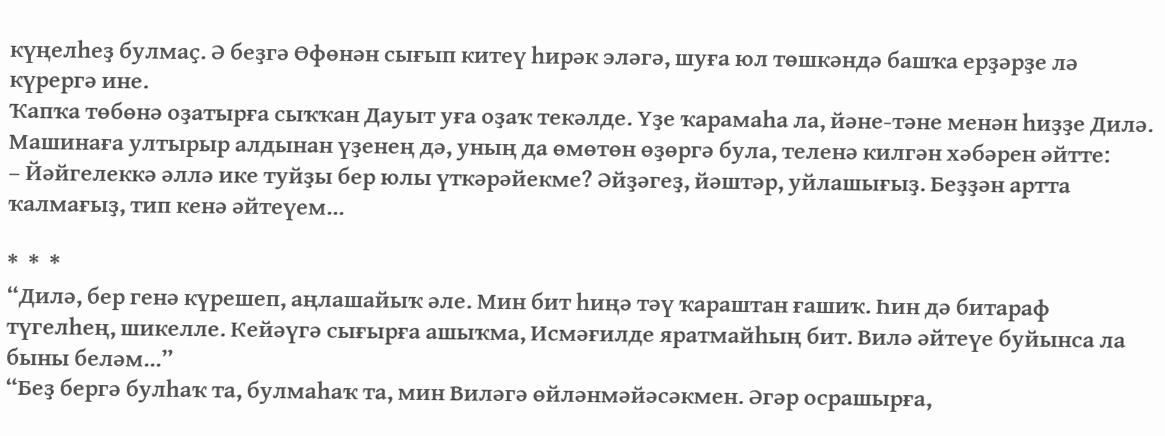күңелһеҙ булмаҫ. Ә беҙгә Өфөнән сығып китеү һирәк эләгә, шуға юл төшкәндә башҡа ерҙәрҙе лә күрергә ине.
Ҡапҡа төбөнә оҙатырға сыҡҡан Дауыт уға оҙаҡ текәлде. Үҙе ҡарамаһа ла, йәне-тәне менән һиҙҙе Дилә. Машинаға ултырыр алдынан үҙенең дә, уның да өмөтөн өҙөргә була, теленә килгән хәбәрен әйтте:
– Йәйгелеккә әллә ике туйҙы бер юлы үткәрәйекме? Әйҙәгеҙ, йәштәр, уйлашығыҙ. Беҙҙән артта ҡалмағыҙ, тип кенә әйтеүем...

*  *  *
“Дилә, бер генә күрешеп, аңлашайыҡ әле. Мин бит һиңә тәү ҡараштан ғашиҡ. Һин дә битараф түгелһең, шикелле. Кейәүгә сығырға ашыҡма, Исмәғилде яратмайһың бит. Вилә әйтеүе буйынса ла быны беләм...”
“Беҙ бергә булһаҡ та, булмаһаҡ та, мин Виләгә өйләнмәйәсәкмен. Әгәр осрашырға,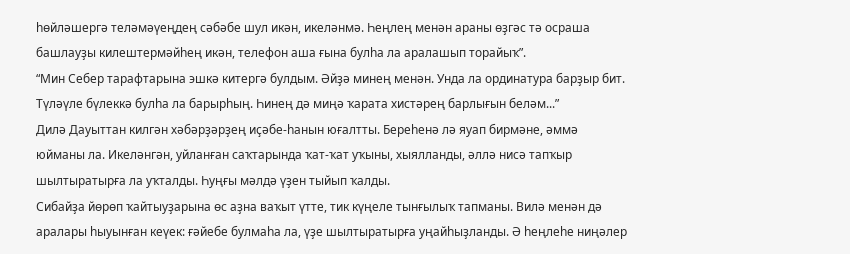һөйләшергә теләмәүеңдең сәбәбе шул икән, икеләнмә. Һеңлең менән араны өҙгәс тә осраша башлауҙы килештермәйһең икән, телефон аша ғына булһа ла аралашып торайыҡ”.
“Мин Себер тарафтарына эшкә китергә булдым. Әйҙә минең менән. Унда ла ординатура барҙыр бит. Түләүле бүлеккә булһа ла барырһың. Һинең дә миңә ҡарата хистәрең барлығын беләм...”
Дилә Дауыттан килгән хәбәрҙәрҙең иҫәбе-һанын юғалтты. Береһенә лә яуап бирмәне, әммә юйманы ла. Икеләнгән, уйланған саҡтарында ҡат-ҡат уҡыны, хыялланды, әллә нисә тапҡыр шылтыратырға ла уҡталды. Һуңғы мәлдә үҙен тыйып ҡалды.
Сибайҙа йөрөп ҡайтыуҙарына өс аҙна ваҡыт үтте, тик күңеле тынғылыҡ тапманы. Вилә менән дә аралары һыуынған кеүек: ғәйебе булмаһа ла, үҙе шылтыратырға уңайһыҙланды. Ә һеңлеһе ниңәлер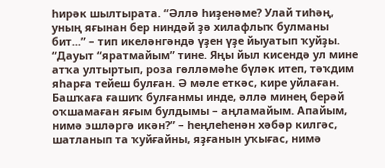һирәк шылтырата. “Әллә һиҙенәме? Улай тиһәң, уның яғынан бер ниндәй ҙә хилафлыҡ булманы бит...” – тип икеләнгәндә үҙен үҙе йыуатып ҡуйҙы.
“Дауыт “яратмайым” тине. Яңы йыл кисендә ул мине атҡа ултыртып, роза гөлләмәһе бүләк итеп, тәҡдим яһарға тейеш булған. Ә мәле еткәс, кире уйлаған. Башҡаға ғашиҡ булғанмы инде, әллә минең берәй оҡшамаған яғым булдымы – аңламайым. Апайым, нимә эшләргә икән?” – һеңлеһенән хәбәр килгәс, шатланып та ҡуйғайны, яҙғанын уҡығас, нимә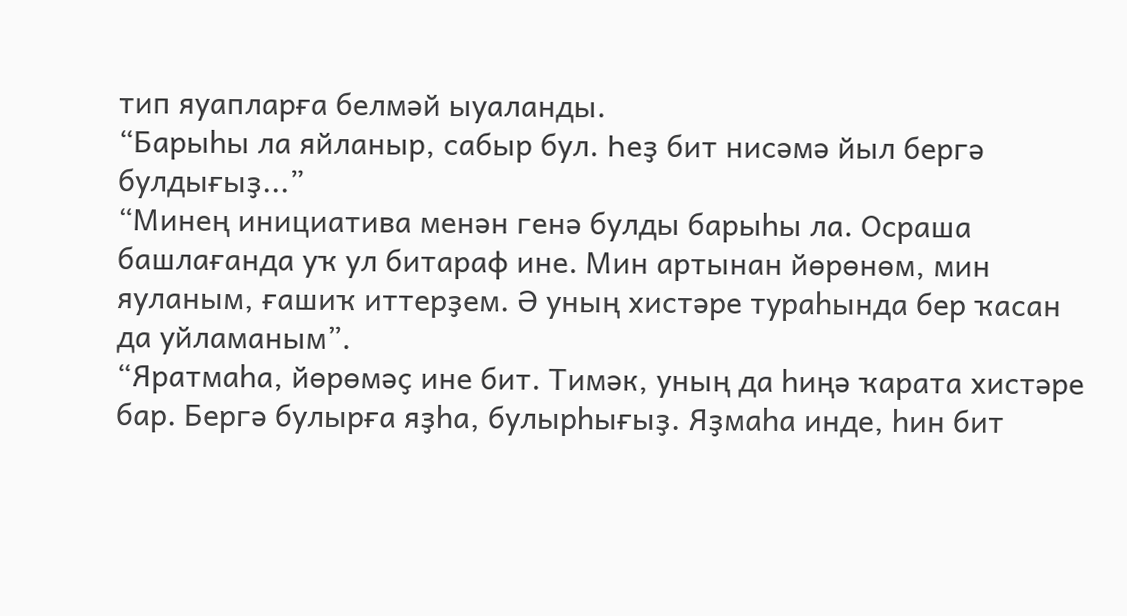тип яуапларға белмәй ыуаланды.
“Барыһы ла яйланыр, сабыр бул. Һеҙ бит нисәмә йыл бергә булдығыҙ...”
“Минең инициатива менән генә булды барыһы ла. Осраша башлағанда уҡ ул битараф ине. Мин артынан йөрөнөм, мин яуланым, ғашиҡ иттерҙем. Ә уның хистәре тураһында бер ҡасан да уйламаным”.
“Яратмаһа, йөрөмәҫ ине бит. Тимәк, уның да һиңә ҡарата хистәре бар. Бергә булырға яҙһа, булырһығыҙ. Яҙмаһа инде, һин бит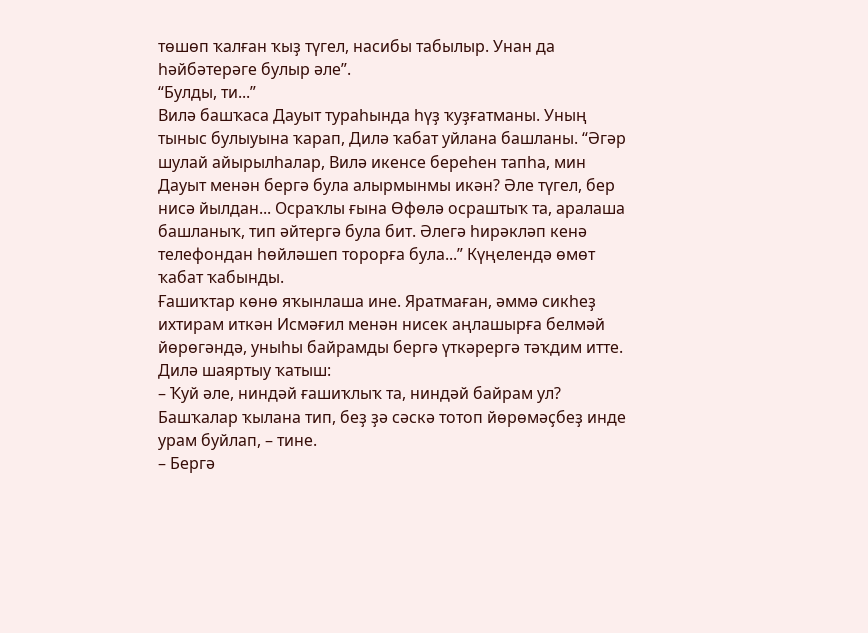төшөп ҡалған ҡыҙ түгел, насибы табылыр. Унан да һәйбәтерәге булыр әле”.
“Булды, ти...”
Вилә башҡаса Дауыт тураһында һүҙ ҡуҙғатманы. Уның тыныс булыуына ҡарап, Дилә ҡабат уйлана башланы. “Әгәр шулай айырылһалар, Вилә икенсе береһен тапһа, мин Дауыт менән бергә була алырмынмы икән? Әле түгел, бер нисә йылдан... Осраҡлы ғына Өфөлә осраштыҡ та, аралаша башланыҡ, тип әйтергә була бит. Әлегә һирәкләп кенә телефондан һөйләшеп торорға була...” Күңелендә өмөт ҡабат ҡабынды.
Ғашиҡтар көнө яҡынлаша ине. Яратмаған, әммә сикһеҙ ихтирам иткән Исмәғил менән нисек аңлашырға белмәй йөрөгәндә, уныһы байрамды бергә үткәрергә тәҡдим итте. Дилә шаяртыу ҡатыш:
– Ҡуй әле, ниндәй ғашиҡлыҡ та, ниндәй байрам ул? Башҡалар ҡылана тип, беҙ ҙә сәскә тотоп йөрөмәҫбеҙ инде урам буйлап, – тине.
– Бергә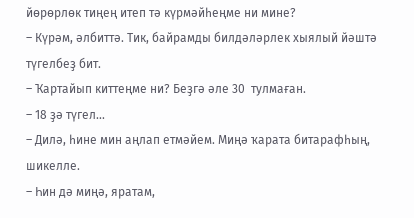йөрөрлөк тиңең итеп тә күрмәйһеңме ни мине?
– Күрәм, әлбиттә. Тик, байрамды билдәләрлек хыялый йәштә түгелбеҙ бит.
– Ҡартайып киттеңме ни? Беҙгә әле 30  тулмаған.
– 18 ҙә түгел...
– Дилә, һине мин аңлап етмәйем. Миңә ҡарата битарафһың, шикелле.
– Һин дә миңә, яратам,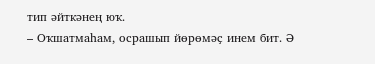тип әйткәнең юҡ.
– Оҡшатмаһам, осрашып йөрөмәҫ инем бит. Ә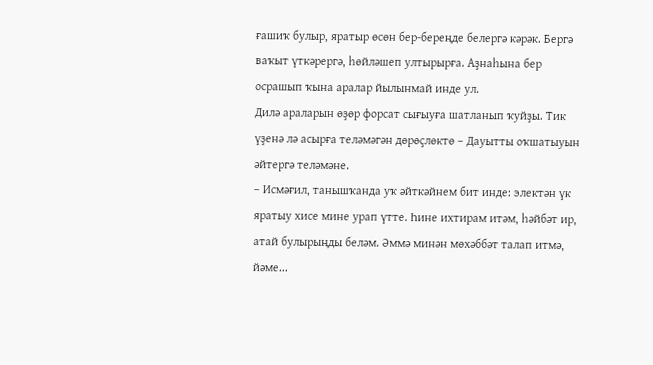ғашиҡ булыр, яратыр өсөн бер-береңде белергә кәрәк. Бергә ваҡыт үткәрергә, һөйләшеп ултырырға. Аҙнаһына бер осрашып ҡына аралар йылынмай инде ул.
Дилә араларын өҙөр форсат сығыуға шатланып ҡуйҙы. Тик үҙенә лә асырға теләмәгән дөрөҫлөктө – Дауытты оҡшатыуын әйтергә теләмәне.
– Исмәғил, танышҡанда уҡ әйткәйнем бит инде: электән үк яратыу хисе мине урап үтте. Һине ихтирам итәм, һәйбәт ир, атай булырыңды беләм. Әммә минән мөхәббәт талап итмә, йәме...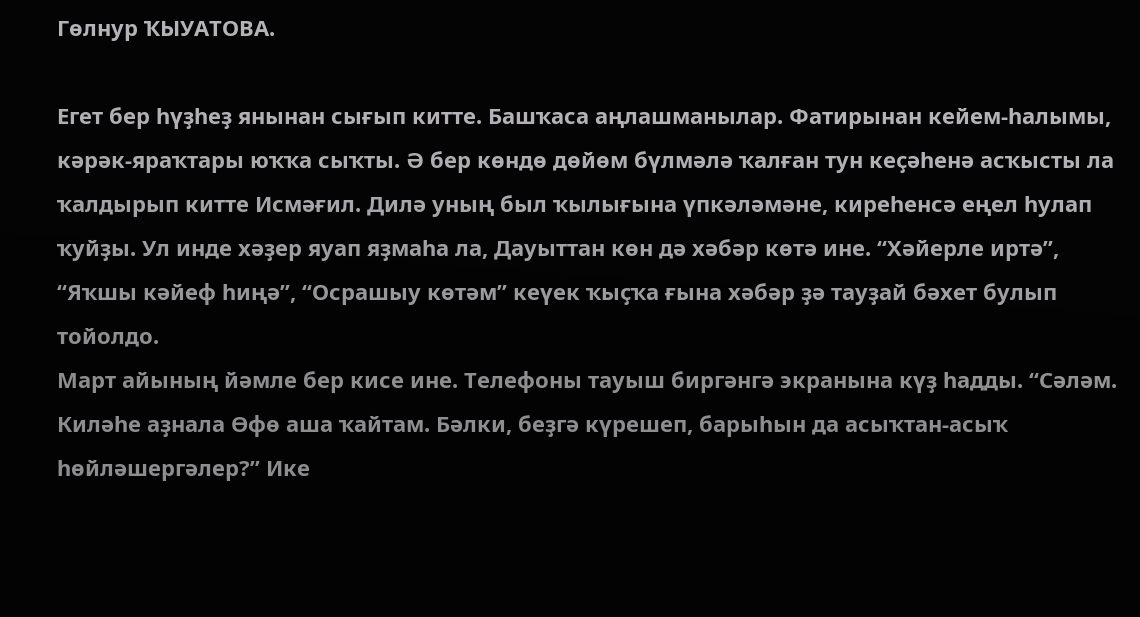Гөлнур ҠЫУАТОВА.

Егет бер һүҙһеҙ янынан сығып китте. Башҡаса аңлашманылар. Фатирынан кейем-һалымы, кәрәк-яраҡтары юҡҡа сыҡты. Ә бер көндө дөйөм бүлмәлә ҡалған тун кеҫәһенә асҡысты ла ҡалдырып китте Исмәғил. Дилә уның был ҡылығына үпкәләмәне, киреһенсә еңел һулап ҡуйҙы. Ул инде хәҙер яуап яҙмаһа ла, Дауыттан көн дә хәбәр көтә ине. “Хәйерле иртә”, “Яҡшы кәйеф һиңә”, “Осрашыу көтәм” кеүек ҡыҫҡа ғына хәбәр ҙә тауҙай бәхет булып тойолдо.
Март айының йәмле бер кисе ине. Телефоны тауыш биргәнгә экранына күҙ һадды. “Сәләм. Киләһе аҙнала Өфө аша ҡайтам. Бәлки, беҙгә күрешеп, барыһын да асыҡтан-асыҡ һөйләшергәлер?” Ике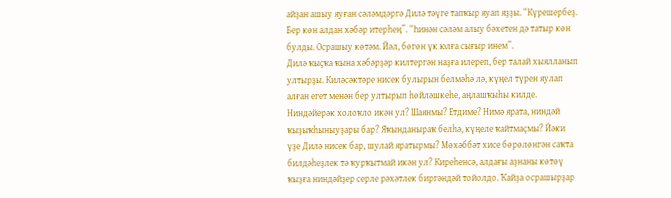айҙан ашыу яуған сәләмдәргә Дилә тәүге тапҡыр яуап яҙҙы. “Күрешербеҙ. Бер көн алдан хәбәр итерһең”. “Һинән сәләм алыу бәхетен дә татыр көн булды. Осрашыу көтәм. Йәл, бөгөн үк юлға сығыр инем”.
Дилә ҡыҫҡа ҡына хәбәрҙәр килтергән наҙға илереп, бер талай хыялланып ултырҙы. Киләсәктәре нисек булырын белмәһә лә, күңел түрен яулап алған егет менән бер ултырып һөйләшкеһе, аңлашҡыһы килде. Ниндәйерәк холоҡло икән ул? Шаянмы? Етдиме? Нимә ярата, ниндәй ҡыҙыҡһыныуҙары бар? Яҡынданыраҡ белһә, күңеле ҡайтмаҫмы? Йәки үҙе Дилә нисек бар, шулай яратырмы? Мөхәббәт хисе бөрөлөнгән саҡта билдәһеҙлек тә ҡурҡытмай икән ул? Киреһенсә, алдағы аҙнаны көтөү ҡыҙға ниндәйҙер серле рәхәтлек биргәндәй тойолдо. Ҡайҙа осрашырҙар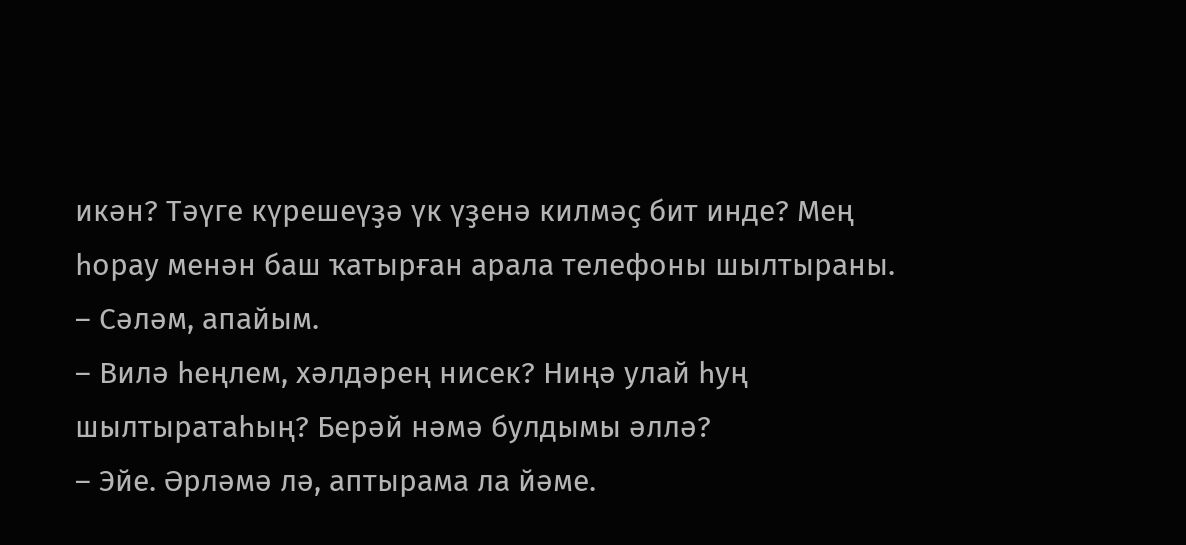икән? Тәүге күрешеүҙә үк үҙенә килмәҫ бит инде? Мең һорау менән баш ҡатырған арала телефоны шылтыраны.
– Сәләм, апайым.
– Вилә һеңлем, хәлдәрең нисек? Ниңә улай һуң шылтыратаһың? Берәй нәмә булдымы әллә?
– Эйе. Әрләмә лә, аптырама ла йәме.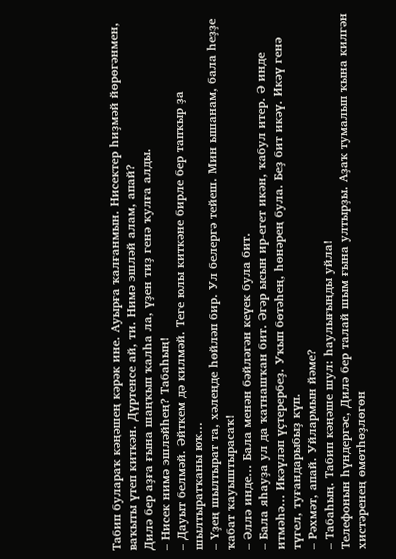Табип булараҡ кәңәшең кәрәк ине. Ауырға ҡалғанмын. Нисектер һиҙмәй йөрөгәнмен, ваҡыты үтеп киткән. Дүртенсе ай, ти. Нимә эшләй алам, апай?
Дилә бер аҙға ғына шаңҡып ҡалһа ла, үҙен тиҙ генә ҡулға алды.
– Нисек нимә эшләйһең? Табаһың!
– Дауыт белмәй. Әйткем дә килмәй. Теге юлы киткәне бирле бер тапҡыр ҙа шылтыратҡаны юҡ...
– Үҙең шылтырат та, хәлеңде һөйләп бир. Ул белергә тейеш. Мин ышанам, бала һеҙҙе ҡабат ҡауыштырасаҡ!
– Әллә инде... Бала менән бәйләгән кеүек була бит.
– Бала яһауҙа ул да ҡатнашҡан бит. Әгәр ысын ир-егет икән, ҡабул итер. Ә инде итмәһә... Икәүләп үҫтерербеҙ. Уҡып бөтәһең, һөнәрең була. Беҙ бит икәү. Икәү генә түгел, туғандарыбыҙ күп.
– Рәхмәт, апай. Уйлармын йәме?
– Табаһың. Табип кәңәше шул: һаулығыңды уйла!
Телефонын һүндергәс, Дилә бер талай шым ғына ултырҙы. Аҙаҡ тумалып ҡына килгән хистәренең өмөтһөҙлөгөн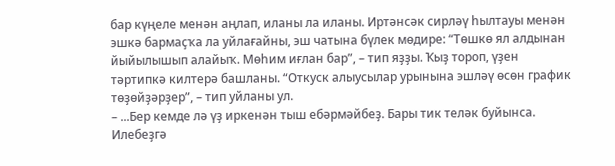бар күңеле менән аңлап, иланы ла иланы. Иртәнсәк сирләү һылтауы менән эшкә бармаҫҡа ла уйлағайны, эш чатына бүлек мөдире: “Төшкө ял алдынан йыйылышып алайыҡ. Мөһим иғлан бар”, – тип яҙҙы. Ҡыҙ тороп, үҙен тәртипкә килтерә башланы. “Откуск алыусылар урынына эшләү өсөн график төҙөйҙәрҙер”, – тип уйланы ул.
– ...Бер кемде лә үҙ иркенән тыш ебәрмәйбеҙ. Бары тик теләк буйынса. Илебеҙгә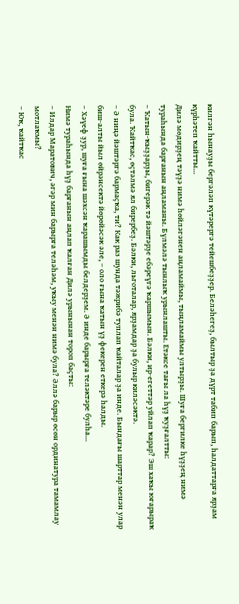килгән һынауҙы бергәләп күтәрергә тейешбеҙҙер. Беләһегеҙ, былтыр ҙа дүрт табип барып, һалдаттарға ярҙам күрһәтеп ҡайтты...
Дилә мөдирҙең тәүҙә нимә һөйләгәнен аңламаймы, тыңламаймы ултырҙы. Шуға бергилке һүҙҙең нимә тураһында барғанын аңламаны. Бүлмәлә тынлыҡ урынлашты. Етәксе тағы ла һүҙ ҡуҙғалтты:
– Ҡатын-ҡыҙҙарҙы, бигерәк тә йәштәрҙе ебәреүгә ҡаршымын. Бәлки, ир-егеттәр уйлап ҡарар? Эш хаҡы юғарыраҡ була. Ҡайтҡас, өҫтәлмә ял бирербеҙ. Бәлки, льготалар, ярҙамдар ҙа булыр киләсәктә.
– Ә ниңә йәштәргә бармаҫҡа, ти? Как раз шунда тәжрибә туплап ҡайталар ҙа инде. Бындағы шарттар менән улар биш-алты йыл өйрәнсектә йөрөйәсәк әле, – оло ғына ҡатын үҙ фекерен еткерә һалды.
– Хәүеф ҙур, шуға ғына шәхсән ҡарашымды белдерҙем. Ә инде барырға теләктәре булһа...
Нимә тураһында һүҙ барғанын аңлап ҡалған Дилә урынынан тороп баҫты:
– Илдар Маратович, әгәр мин барырға теләһәм, уҡыу менән нимә була? Әллә барыр өсөн ординатура тамамлау мотлаҡмы?
– Юҡ, ҡайтҡас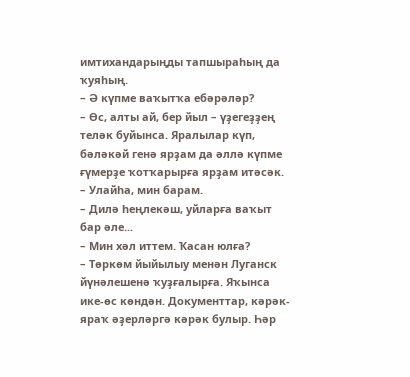имтихандарыңды тапшыраһың да ҡуяһың.
– Ә күпме ваҡытҡа ебәрәләр?
– Өс, алты ай, бер йыл – үҙегеҙҙең теләк буйынса. Яралылар күп, бәләкәй генә ярҙам да әллә күпме ғүмерҙе ҡотҡарырға ярҙам итәсәк.
– Улайһа, мин барам.
– Дилә һеңлекәш, уйларға ваҡыт бар әле...
– Мин хәл иттем. Ҡасан юлға?
– Төркөм йыйылыу менән Луганск йүнәлешенә ҡуҙғалырға. Яҡынса ике-өс көндән. Документтар, кәрәк-яраҡ әҙерләргә кәрәк булыр. Һәр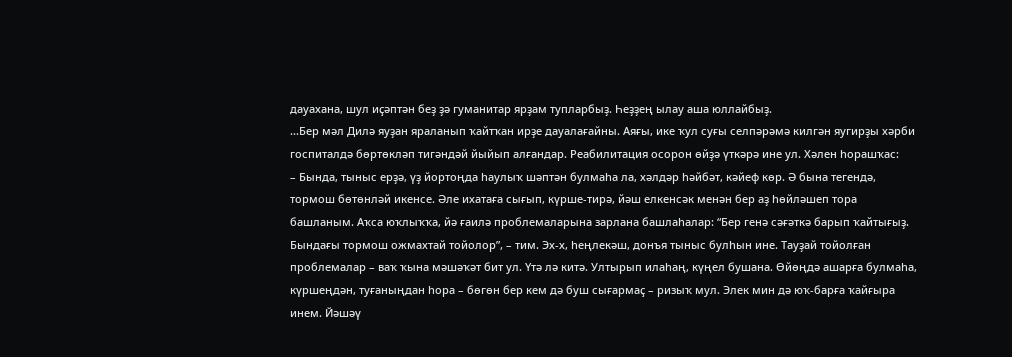дауахана, шул иҫәптән беҙ ҙә гуманитар ярҙам тупларбыҙ. Һеҙҙең ылау аша юллайбыҙ.
...Бер мәл Дилә яуҙан яраланып ҡайтҡан ирҙе дауалағайны. Аяғы, ике ҡул суғы селпәрәмә килгән яугирҙы хәрби госпиталдә бөртөкләп тигәндәй йыйып алғандар. Реабилитация осорон өйҙә үткәрә ине ул. Хәлен һорашҡас:
– Бында, тыныс ерҙә, үҙ йортоңда һаулыҡ шәптән булмаһа ла, хәлдәр һәйбәт, кәйеф көр. Ә бына тегендә, тормош бөтөнләй икенсе. Әле ихатаға сығып, күрше-тирә, йәш елкенсәк менән бер аҙ һөйләшеп тора башланым. Аҡса юҡлыҡҡа, йә ғаилә проблемаларына зарлана башлаһалар: “Бер генә сәғәткә барып ҡайтығыҙ. Бындағы тормош ожмахтай тойолор”, – тим. Эх-х, һеңлекәш, донъя тыныс булһын ине. Тауҙай тойолған проблемалар – ваҡ ҡына мәшәҡәт бит ул. Үтә лә китә. Ултырып илаһаң, күңел бушана. Өйөңдә ашарға булмаһа, күршеңдән, туғаныңдан һора – бөгөн бер кем дә буш сығармаҫ – ризыҡ мул. Элек мин дә юҡ-барға ҡайғыра инем. Йәшәү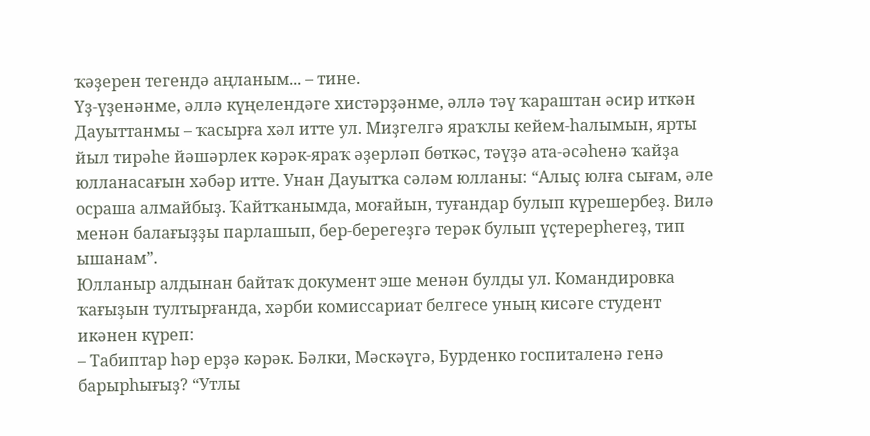ҡәҙерен тегендә аңланым... – тине.
Үҙ-үҙенәнме, әллә күңелендәге хистәрҙәнме, әллә тәү ҡараштан әсир иткән Дауыттанмы – ҡасырға хәл итте ул. Миҙгелгә яраҡлы кейем-һалымын, ярты йыл тирәһе йәшәрлек кәрәк-яраҡ әҙерләп бөткәс, тәүҙә ата-әсәһенә ҡайҙа юлланасағын хәбәр итте. Унан Дауытҡа сәләм юлланы: “Алыҫ юлға сығам, әле осраша алмайбыҙ. Ҡайтҡанымда, моғайын, туғандар булып күрешербеҙ. Вилә менән балағыҙҙы парлашып, бер-берегеҙгә терәк булып үҫтерерһегеҙ, тип ышанам”.
Юлланыр алдынан байтаҡ документ эше менән булды ул. Командировка ҡағыҙын тултырғанда, хәрби комиссариат белгесе уның кисәге студент икәнен күреп:
– Табиптар һәр ерҙә кәрәк. Бәлки, Мәскәүгә, Бурденко госпиталенә генә барырһығыҙ? “Утлы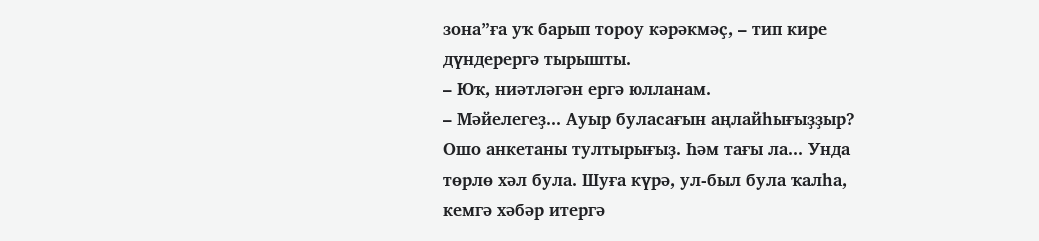зона”ға уҡ барып тороу кәрәкмәҫ, – тип кире дүндерергә тырышты.
– Юҡ, ниәтләгән ергә юлланам.
– Мәйелегеҙ... Ауыр буласағын аңлайһығыҙҙыр? Ошо анкетаны тултырығыҙ. Һәм тағы ла... Унда төрлө хәл була. Шуға күрә, ул-был була ҡалһа, кемгә хәбәр итергә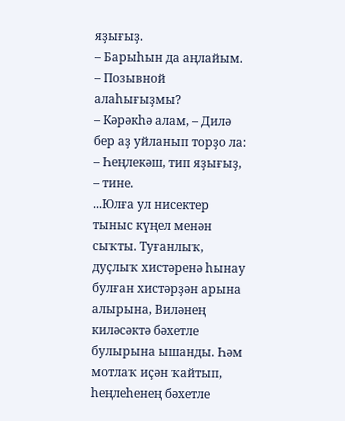яҙығыҙ.
– Барыһын да аңлайым.
– Позывной алаһығыҙмы?
– Кәрәкһә алам, – Дилә бер аҙ уйланып торҙо ла: – Һеңлекәш, тип яҙығыҙ, – тине.
...Юлға ул нисектер тыныс күңел менән сыҡты. Туғанлыҡ, дуҫлыҡ хистәренә һынау булған хистәрҙән арына алырына, Виләнең киләсәктә бәхетле булырына ышанды. Һәм мотлаҡ иҫән ҡайтып, һеңлеһенең бәхетле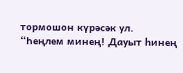тормошон күрәсәк ул.
“Һеңлем минең! Дауыт һинең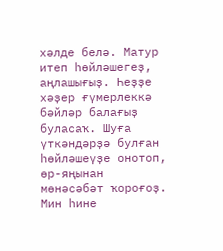хәлде белә. Матур итеп һөйләшегеҙ, аңлашығыҙ. Һеҙҙе хәҙер ғүмерлеккә бәйләр балағыҙ буласаҡ. Шуға үткәндәрҙә булған һөйләшеүҙе онотоп, өр-яңынан мөнәсәбәт ҡороғоҙ. Мин һине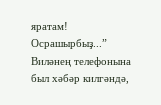яратам! Осрашырбыҙ...” Виләнең телефонына был хәбәр килгәндә,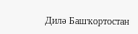Дилә Башҡортостан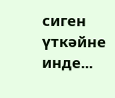сиген үткәйне инде...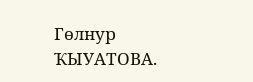Гөлнур ҠЫУАТОВА.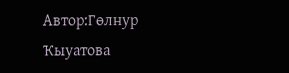Автор:Гөлнур Ҡыуатова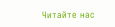Читайте нас